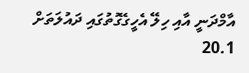އާމްދަނީ އާއި ހިލޭ އެހީގެގޮތުގައި ދައުލަތަށް 20.1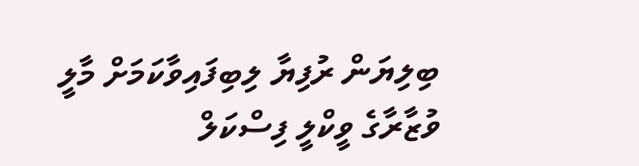ބިލިޔަން ރުފިޔާ ލިބިފައިވާކަމަށް މާލީ ވުޒާރާގެ ވީކްލީ ފިސްކަލް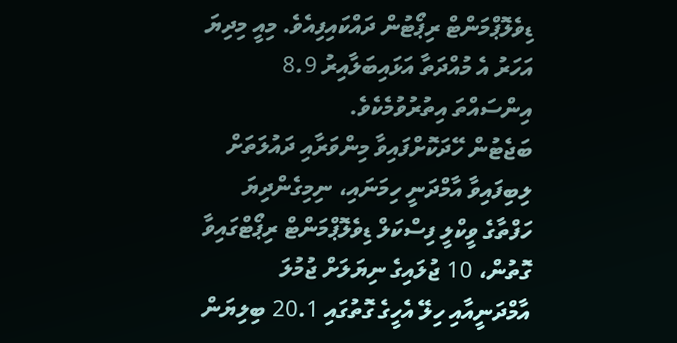ޑިވެލޮޕްމަންޓް ރިޕޯޓުން ދައްކައިފިއެވެ. މިއީ މިދިޔަ އަހަރު އެ މުއްދަތާ އަޅައިބަލާއިރު 8.9 އިންސައްތަ އިތުރުވުމެކެވެ.
ބަޖެޓުން ހޭދަކޮށްފައިވާ މިންވަރާއި ދައުލަތަށް ލިބިފައިވާ އާމްދަނީ ހިމަނައި، ނިމިގެންދިޔަ ހަފްތާގެ ވީކްލީ ފިސްކަލް ޑިވެލޮޕްމަންޓް ރިޕޯޓްގައިވާ ގޮތުން، 10 ޖުލައިގެ ނިޔަލަށް ޖުމުލަ އާމްދަނީއާއި ހިލޭ އެހީގެ ގޮތުގައި 20.1 ބިލިޔަން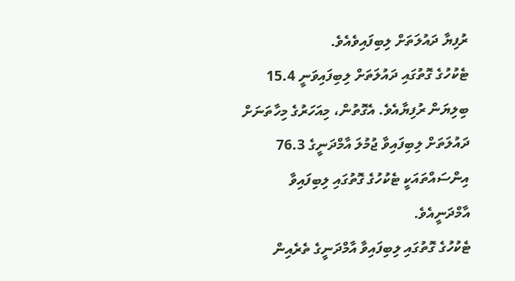ރުފިޔާ ދައުލަތަށް ލިބިފައިވެއެވެ.
ޓެކުހުގެ ގޮތުގައި ދައުލަތަށް ލިބިފައިވަނީ 15.4 ބިލިޔަން ރުފިޔާއެވެ. އެގޮތުން، މިއަހަރުގެ މިހާތަނަށް ދައުލަތަށް ލިބިފައިވާ ޖުމުލަ އާމްދަނީގެ 76.3 އިންސައްތައަކީ ޓެކުހުގެ ގޮތުގައި ލިބިފައިވާ އާމްދަނީއެވެ.
ޓެކުހުގެ ގޮތުގައި ލިބިފައިވާ އާމްދަނީގެ ތެރެއިން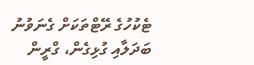ޓެކުހުގެ ރޭޓްތަކަށް ގެނަވުނު ބަދަލާއި ގުޅިގެން، ގްރީން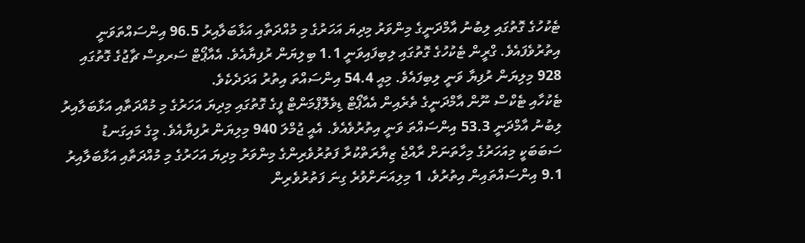ޓެކުހުގެ ގޮތުގައި ލިބުނު އާމްދަނީގެ މިންވަރު މިދިޔަ އަހަރުގެ މި މުއްދަތާއި އަޅާބަލާއިރު 96.5 އިންސައްތަވަނީ އިތުރުވެފައެވެ. ގްރީން ޓެކުހުގެ ގޮތުގައި ލިބިފައިވަނީ 1.1 ބިލިޔަން ރުފިޔާއެވެ. އެއާޕޯޓް ސަރވިސް ޗާޖުގެ ގޮތުގައި 928 މިލިޔަން ރުފިޔާ ވަނީ ލިބިފައެވެ. މިއީ 54.4 އިންސައްތަ އިތުރު އަދަދެކެވެ.
ޓެކުހާއި ޓެކްސް ނޫން އާމްދަނީގެ ތެރެއިން އެއާޕޯޓް ޑިވެލޮޕްމަންޓް ފީގެ ގޮތުގައި މިދިޔަ އަހަރުގެ މި މުއްދަތާއި އަޅާބަލާއިރު ލިބުނު އާމްދަނީ 53.3 އިންސައްތަ ވަނީ އިތުރުވެއެވެ. އެއީ ޖުމްލަ 940 މިލިޔަން ރުފިޔާއެވެ. މީގެ މައިގަނޑު ސަބަބަކީ މިއަހަރުގެ މިހާތަނަށް ރާއްޖެ ޒިޔާރަތްކުރާ ފަތުރުވެރިންގެ މިންވަރު މިދިޔަ އަހަރުގެ މި މުއްދަތާއި އަޅާބަލާއިރު 9.1 އިންސައްތައިން އިތުރުވެ، 1 މިލިއަނަށްވުރެ ގިނަ ފަތުރުވެރިން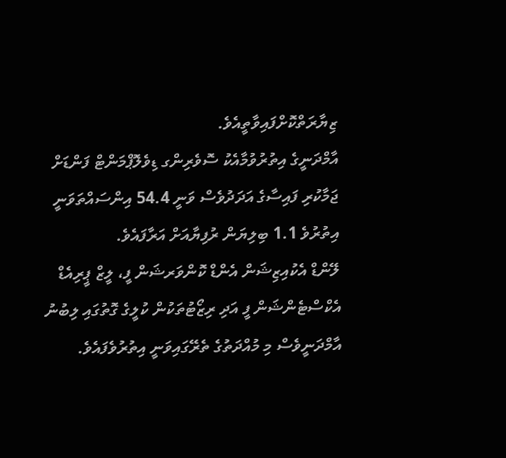ޒިޔާރަތްކޮށްފައިވާތީއެވެ.
އާމްދަނީގެ އިތުރުވުމާއެކު ސޮވެރިންގ ޑިވެލޮޕްމަންޓް ފަންޑަށް ޖަމާކުރި ފައިސާގެ އަދަދުވެސް ވަނީ 54.4 އިންސައްތަވަނީ އިތުރުވެ 1.1 ބިލިޔަން ރުފިޔާއަށް އަރާފައެވެ.
ލޭންޑް އެކުއިޒިޝަން އެންޑް ކޮންވަރޝަން ފީ، ލީޒް ޕީރިއެޑް އެކްސްޓެންޝަން ފީ އަދި ރިޒޯޓުތަކުން ކުލީގެ ގޮތުގައި ލިބުނު އާމްދަނީވެސް މި މުއްދަތުގެ ތެރޭގައިވަނީ އިތުރުވެފައެވެ.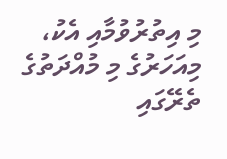މި އިތުރުވުމާއި އެކު، މިއަހަރުގެ މި މުއްދަތުގެ ތެރޭގައި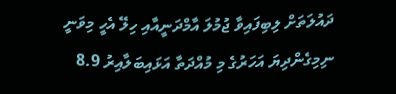ދައުލަތަށް ލިބިފައިވާ ޖުމުލަ އާމްދަނީއާއި ހިލޭ އެހީ މިވަނީ ނިމިގެންދިޔަ އަހަރުގެ މި މުއްދަތާ އަޅައިބަލާއިރު 8.9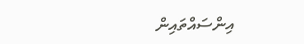އިންސައްތައިން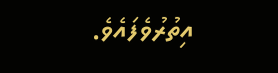އިތުރުވެފައެވެ.